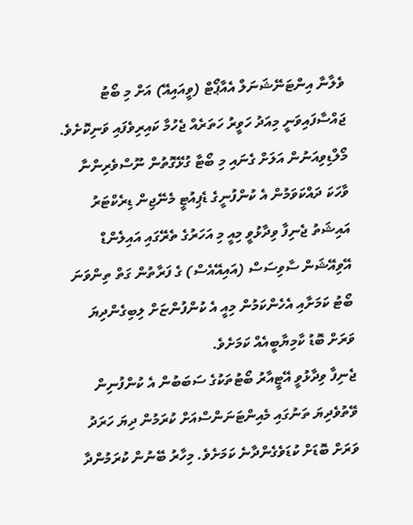ވެލާނާ އިންޓަނޭޝަނަލް އެއާޕޯޓް (ވީއައިއޭ) އަށް މި ބޯޓު ޖައްސާފައިވަނީ މިއަދު ހަވީރު ހަތަރެއް ޖެހުމާ ކައިރިވެފައި ވަނިކޮށެވެ.
މޯލްޑިވިއަނުން އަލަށް ގެނައި މި ބޯޓާ ގުޅޭގޮތުން ނޫސްވެރިންނާ ވާހަކަ ދައްކަވަމުން އެ ކުންފުނީގެ ޑެޕިއުޓީ މެނޭޖިން ޑިރެކްޓަރު އައިޝަތު ޖެނިފާ ވިދާޅުވީ މިއީ މި އަހަރުގެ ތެރޭގައި އައިލެންޑް އޭވިއޭޝަން ސާވިސަސް (އައިއޭއެސް) ގެ ފަރާތުން ގަތް ތިންވަނަ ބޯޓު ކަމަށާއި އެހެންކަމުން މިއީ އެ ކުންފުންޏަށް ލިބިގެންދިޔަ ވަރަށް ބޮޑު ކާމިޔާބީއެއް ކަމަށެވެ.
ޖެނިފާ ވިދާޅުވީ އޭޓީއާރު ބޯޓުތަކުގެ ސަބަބުން އެ ކުންފުނިން ވޭތުވެދިޔަ ތަނުގައި މެއިންޓަނަންސްއަށް ކުރަމުން ދިޔަ ހަރަދު ވަރަށް ބޮޑަށް ކުޑަވެގެންދާނެ ކަމަށެވެ. މިހާރު ބޭނުން ކުރަމުންދާ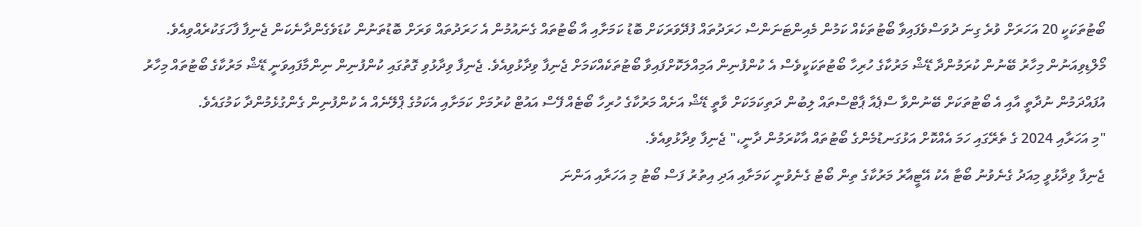ބޯޓުތަކަކީ 20 އަހަރަށް ވުރެ ގިނަ ދުވަސްވެފައިވާ ބޯޓުތަކެއް ކަމުން މެއިންޓަނަންސް ހަރަދުތައް ފުދޭވަރަކަށް ބޮޑު ކަމަށާއި އާ ބޯޓުތައް ގެނައުމުން އެ ހަރަދުތައް ވަރަށް ބޮޑުތަނުން ކުޑަވެގެންދާނެކަން ޖެނިފާ ފާހަގަކުރެއްވިއެވެ.
މޯލްޑިވިއަނުން މިހާރު ބޭނުން ކުރަމުންދާ ޑޭޝް މަރުކާގެ ހުރިހާ ބޯޓުތަކަކީވެސް އެ ކުންފުނިން އަމިއްލަކޮށްފައިވާ ބޯޓުތަކެއްކަމަށް ޖެނިފާ ވިދާޅުވިއެވެ. ޖެނިފާ ވިދާޅުވި ގޮތުގައި ކުންފުނިން ނިންމާފައިވަނީ ޑޭޝް މަރުކާގެ ބޯޓުތައް މިހާރު އުފައްދަމުން ނުދާތީ އާއި އެ ބޯޓުތަކަށް ބޭނުންވާ ސްޕެއާ ޕާޓްސްތައް ލިބުން ދަތިކަމަކަށް ވާތީ ޑޭޝް އަށެއް މަރުކާގެ ހުރިހާ ބޯޓެއް ފޭސް އައުޓް ކުރުމަށް ކަމަށާއި އެކަމުގެ ޕްލޭނެއް އެ ކުންފުނިން ގެންގުޅެމުންދާ ކަމުގައެވެ.
"މި އަހަރާއި 2024 ގެ ތެރޭގައި ހަމަ އެއްކޮށް އަޅުގަނޑުމެންގެ ބޯޓުތައް އާކުރަމުން ދާނީ،" ޖެނިފާ ވިދާޅުވިއެވެ.
ޖެނިފާ ވިދާޅުވީ މިއަދު ގެނެވުނު ބޯޓާ އެކު އޭޓީއާރު މަރުކާގެ ތިން ބޯޓު ގެނެވުނީ ކަމަށާއި އަދި އިތުރު ފަސް ބޯޓު މި އަހަރާއި އަންނަ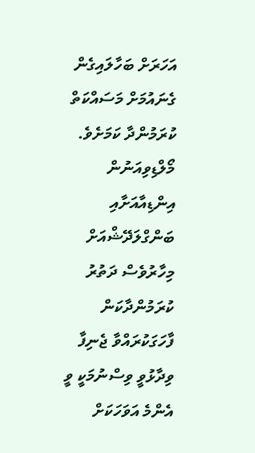އަހަރަށް ބަހާލައިގެން ގެނައުމަށް މަސައްކަތް ކުރަމުންދާ ކަމަށެވެ.
މޯލްޑިވިއަނުން އިންޑިއާއަށާއި ބަންގްލަދޭޝްއަށް މިހާރުވެސް ދަތުރު ކުރަމުންދާކަން ފާހަގަކުރައްވާ ޖެނިފާ ވިދާޅުވީ ވިސްނުމަކީ ވީ އެންމެ އަވަހަކަށް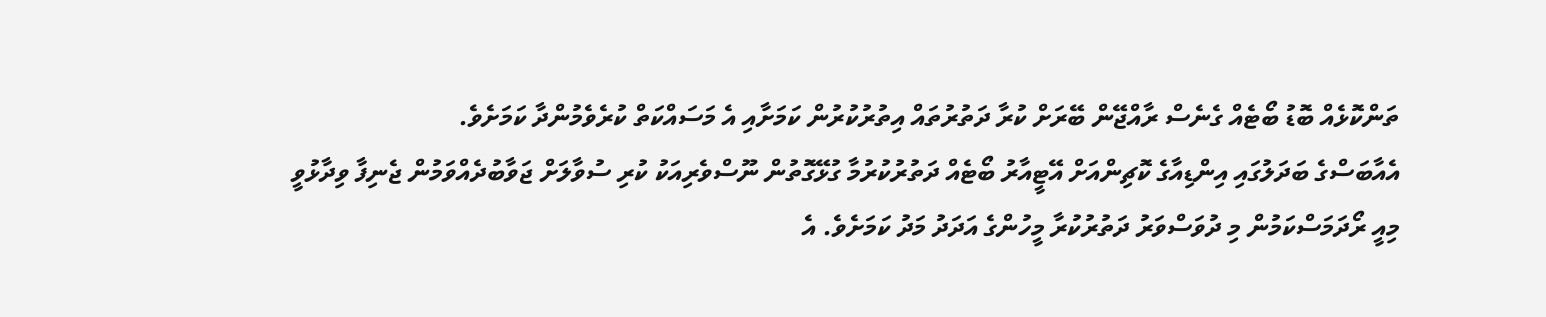ތަންކޮޅެއް ބޮޑު ބޯޓެއް ގެނެސް ރާއްޖޭން ބޭރަށް ކުރާ ދަތުރުތައް އިތުރުކުރުން ކަމަށާއި އެ މަސައްކަތް ކުރެވެމުންދާ ކަމަށެވެ.
އެއާބަސްގެ ބަދަލުގައި އިންޑިއާގެ ކޮޗިންއަށް އޭޓީއާރު ބޯޓެއް ދަތުރުކުރުމާ ގުޅޭގޮތުން ނޫސްވެރިއަކު ކުރި ސުވާލަށް ޖަވާބުދެއްވަމުން ޖެނިފާ ވިދާޅުވީ މިއީ ރޯދަމަސްކަމުން މި ދުވަސްވަރު ދަތުރުކުރާ މީހުންގެ އަދަދު މަދު ކަމަށެވެ. އެ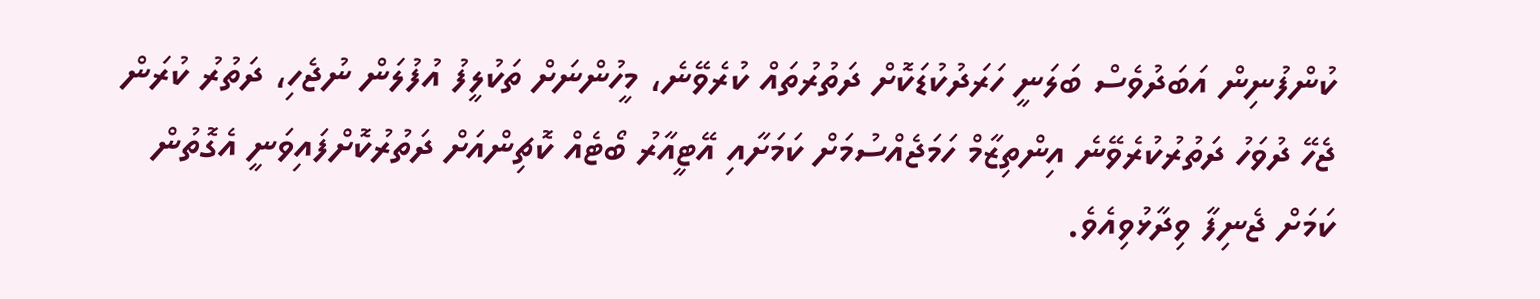ކުންފުނިން އަބަދުވެސް ބަލަނީ ހަރަދުކުޑަކޮށް ދަތުރުތައް ކުރެވޭނެ، މީހުންނަށް ތަކުލީފު އުފުލަން ނުޖެހި، ދަތުރު ކުރަން ޖެހޭ ދުވަހު ދަތުރުކުރެވޭނެ އިންތިޒާމް ހަމަޖެއްސުމަށް ކަމަށާއި އޭޓީއާރު ބޯޓެއް ކޮޗިންއަށް ދަތުރުކޮށްފައިވަނީ އެގޮތުން ކަމަށް ޖެނިފާ ވިދާޅުވިއެވެ.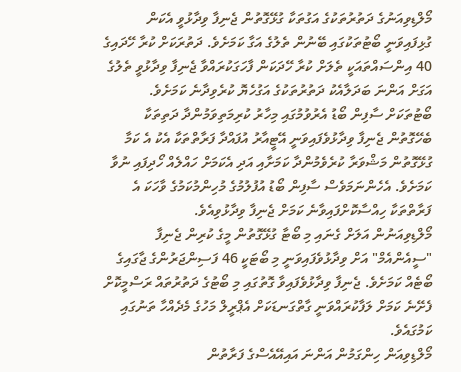މޯލްޑިވިއަނުގެ ދަތުރުތަކުގެ އަގުތަކާ ގުޅޭގޮތުން ޖެނިފާ ވިދާޅުވީ އެކަން ގުޅިފައިވަނީ ބޯޓުތަކުގައި ބޭނުން ތެލުގެ އަގާ ކަމަށެވެ. ދަތުރަކަށް ކުރާ ހޭދައިގެ 40 އިންސައްތައަކީ ތެލަށް ކުރާ ހޭދަކަން ފާހަގަކުރައްވާ ޖެނިފާ ވިދާޅުވީ ތެލުގެ އަގަށް އަންނަ ބަދަލާއެކު ދަތުރުތަކުގެ އަގުހެޔޮ ކުރެވިދާނެ ކަމަށެވެ.
ބޯޓުތަކަށް ސާފިން ބޯޑު އެރުވުމުގައި މިހާރު ކުރިމަތިވަމުންދާ ދަތިތަކާ ބެހޭގޮތުން ޖެނިފާ ވިދާޅުވެފައިވަނީ އޭޓީއާރު އުފައްދާ ފަރާތްތަކާ އެކު އެ ކަމާ ގުޅޭގޮތުން މަޝްވަރާ ކުރެވެމުންދާ ކަމަށާއި އަދި އެކަމަށް ހައްލެއް ހޯދިފައި ނުވާ ކަމަށެވެ. އެހެންނަމަވެސް ސާފިން ބޯޑު އުފުލުމުގެ މުހިންމުކަމުގެ ވާހަކަ އެ ފަރާތްތަކާ ހިއްސާކޮށްފައިވާނެ ކަމަށް ޖެނިފާ ވިދާޅުވިއެވެ.
މޯލްޑިވިއަނުން އަލަށް ގެނައި މި ބޯޓާ ގުޅޭގޮތުން މީގެ ކުރިން ޖެނިފާ "ސީއެންއެމް" އަށް ވިދާޅުވެފައިވަނީ މި ބޯޓަކީ 46 ފަސިންޖަރުންގެ ޖާގައިގެ ބޯޓެއް ކަމަށެވެ. ޖެނިފާ ވިދާޅުވެފައިވާ ގޮތުގައި މި ބޯޓުގެ ދަތުރުތައް ރަސްމީކޮށް ފެށޭނެ ކަމަށް ލަފާކުރައްވަނީ ގާތްގަނޑަކަށް އެޕްރީލް މަހުގެ މެދެއްހާ ތަނުގައި ކަމުގައެވެ.
މޯލްޑިވިއަން ހިންގަމުން އަންނަ އައިއޭއެސްގެ ފަރާތުން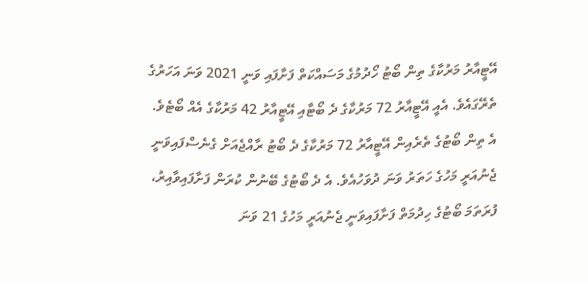އޭޓީއާރު މަރުކާގެ ތިން ބޯޓު ހޯދުމުގެ މަސައްކަތް ފަށާފައި ވަނީ 2021 ވަނަ އަހަރުގެ ތެރޭގައެވެ. އެއީ އޭޓީއާރު 72 މަރުކާގެ ދެ ބޯޓާއި އޭޓީއާރު 42 މަރުކާގެ އެއް ބޯޓެވެ.
އެ ތިން ބޯޓުގެ ތެރެއިން އޭޓީއާރު 72 މަރުކާގެ ދެ ބޯޓު ރާއްޖެއަށް ގެނެސްފައިވަނީ ޖެނުއަރީ މަހުގެ ހަތަރު ވަނަ ދުވަހުއެވެ. އެ ދެ ބޯޓުގެ ބޭނުން ކުރަން ފަށާފައިވާއިރު، ފުރަތަމަ ބޯޓުގެ ހިދުމަތް ފަށާފައިވަނީ ޖެނުއަރީ މަހުގެ 21 ވަނަ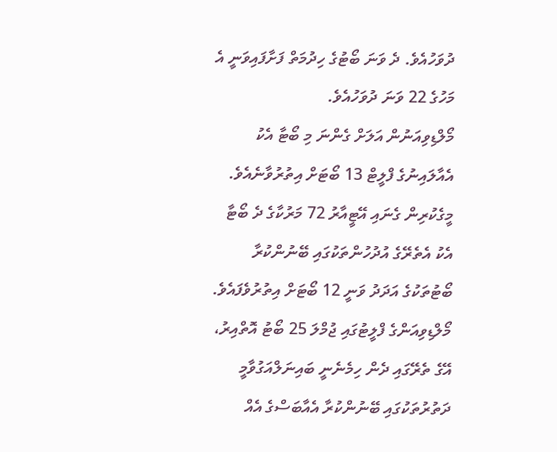ދުވަހުއެވެ. ދެ ވަނަ ބޯޓުގެ ހިދުމަތް ފަށާފައިވަނީ އެ މަހުގެ 22 ވަނަ ދުވަހުއެވެ.
މޯލްޑިވިއަނުން އަލަށް ގެންނަ މި ބޯޓާ އެކު އެއާލައިނުގެ ފްލީޓް 13 ބޯޓަށް އިތުރުވާނެއެވެ. މީގެކުރިން ގެނައި އޭޓީއާރު 72 މަރުކާގެ ދެ ބޯޓާ އެކު އެތެރޭގެ އުދުހުންތަކުގައި ބޭނުންކުރާ ބޯޓުތަކުގެ އަދަދު ވަނީ 12 ބޯޓަށް އިތުރުވެފައެވެ. މޯލްޑިވިއަންގެ ފްލީޓުގައި ޖުމްލަ 25 ބޯޓު އޮތްއިރު، އޭގެ ތެރޭގައި ދެން ހިމެނެނީ ބައިނަލްއަގުވާމީ ދަތުރުތަކުގައި ބޭނުންކުރާ އެއާބަސްގެ އެއް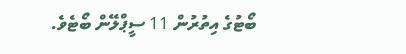ބޯޓުގެ އިތުރުން 11 ސީޕްލޭން ބޯޓެވެ.